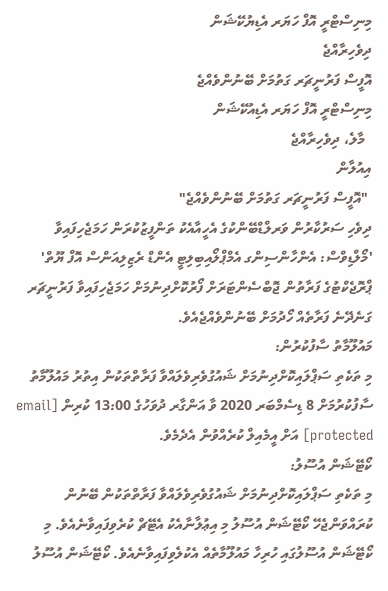މިނިސްޓްރީ އޮފް ހަޔަރ އެޑިޔުކޭޝަން
ދިވެހިރާއްޖެ
އޮފީސް ފަރުނީޗަރ ގަތުމަށް ބޭނުންވެއްޖެ
މިނިސްޓްރީ އޮފް ހަޔަރ އެޑިއުކޭޝަން
  މާލެ، ދިވެހިރާއްޖެ
އިއުލާން
 "އޮފީސް ފަރުނީޗަރ ގަތުމަށް ބޭނުންވެއްޖެ"
ދިވެހި ސަރުކާރުން ވަރލްޑްބޭންކުގެ އެހީއާއެކު ތަންފީޒުކުރަން ހަމަޖެހިފައިވާ 'މޯލްޑިވްސް: އެންހާންސިންގ އެމްޕްލޯއިބިލިޓީ އެންޑް ރެޒިލިއަންސް އޮފް ޔޫތް' ޕްރޮޖެކްޓުގެ ފަރާތުން ޖޮބްސެންޓަރަށް ފޯރުކޮށްދިނުމަށް ހަމަޖެހިފައިވާ ފަރުނީޗަރ ގަނެދޭނެ ފަރާތެއް ހޯދުމަށް ބޭނުންވެއްޖެއެވެ.
މައުލޫމާތު ސާފުކުރުން:
މި ތަކެތި ސަޕްލައިކޮށްދިނުމަށް ޝައުގުވެރިވެލައްވާ ފަރާތްތަކުން އިތުރު މައުލޫމާތު ސާފުކުރުމަށް 8 ޑިސެމްބަރ 2020 ވާ އަންގާރ ދުވަހުގެ 13:00 ކުރިން [email protected] އަށް އީމެއިލް ކުރެއްވުން އެދެމެވެ.
ކޯޓޭޝަން އުސޫލު:
މި ތަކެތި ސަޕްލައިކޮށްދިނުމަށް ޝައުގުވެރިވެލައްވާ ފަރާތްތަކުން ބޭނުން ކުރައްވަންޖެހޭ ކޯޓޭޝަން އުސޫލު މި އިޢުލާނާއެކު އެޓޭޗް ކުރެވިފައިވާނެއެވެ. މި ކޯޓޭޝަން އުސޫލުގައި ހުރިހާ މައުލޫމާތެއް އެކުލެވިފައިވާނެއެވެ. ކޯޓޭޝަން އުސޫލު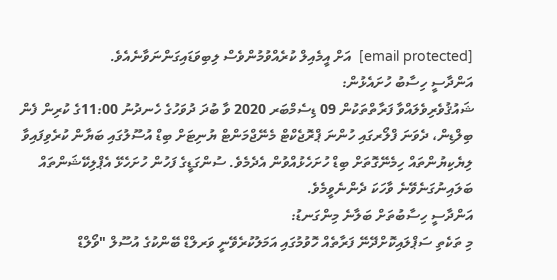[email protected]  އަށް އީމެއިލް ކުރެއްވުމުންވެސް ލިބިވަޑައިގަންނަވާނެއެވެ.
އަންދާސީ ހިސާބު ހުށައެޅުން:
ޝައުޤުވެރިވެލައްވާ ފަރާތްތަކުން 09 ޑިސެމްބަރ 2020 ވާ ބުދަ ދުވަހުގެ ހެނދުނު 11:00ގެ ކުރިން ފެން ބިލްޑިން، ދެވަނަ ފްލޯރގައި ހުންނަ ޕްރޮޖެކްޓް މެނޭޖްމަންޓް ޔުނިޓަށް ބިޑް އުސޫލުގައި ބަޔާން ކުރެވިފައިވާ ލިޔެކިޔުންތައް ހިމެނޭގޮތަށް ބިޑް ހުށަހެޅުއްވުން އެދެމެވެ. ސުންގަޑީގެ ފަހުން ހުށަހެޅޭ އެޕްލިކޭޝަންތައް ބަލައިނުގަނެވޭނެ ވާހަކަ ދެންނެވީމެވެ.
އަންދާސީ ހިސާބުތަށް ބަލާނެ މިންގަނޑު:
މި ތަކެތި ސަޕްލައިކޮށްދޭނޭ ފަރާތެއް ހޮވުމުގައި އަމަލުކުރެވޭނީ ވަރލްޑް ބޭންކުގެ އުސޫލް "ވޯލްޑް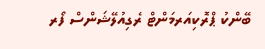ބޭންކު ޕްރޮކިއަރމަންޓް ރެގިއުލޭޝަންސް ފޯރ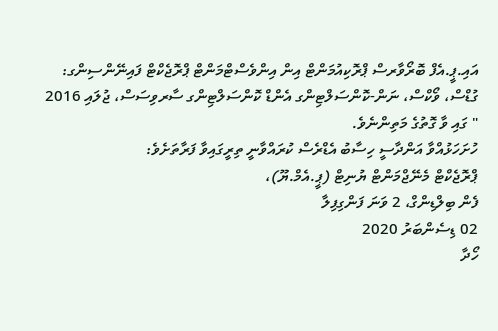އައި.ޕީ.އެފް ބޮރޯވާރސް ޕްރޮކިއުމަންޓް އިން އިންވެސްޓްމަންޓް ޕްރޮޖެކްޓް ފައިނޭންސިންގ: ގުޑްސް، ވޯކްސް، ނަން-ކޮންސަލްޓިންގ އެންޑް ކޮންސަލްޓިންގ ސާރވިސަސް، ޖުލައި 2016 " ގައި ވާ ގޮތުގެ މަތިންނެވެ.
ހުށަހަޅުއްވާ އަންދާސީ ހިސާބު އެޑްރެސް ކުރައްވާނީ ތިރީގައިވާ ފަރާތަށެވެ:
ޕްރޮޖެކްޓް މެނޭޖްމަންޓް ޔުނިޓް (ޕީ.އެމް.ޔޫ)،
ފެން ބިލްޑިންގް، 2 ވަނަ ފަންގިފިލާ
02 ޑިސެންބަރު 2020
ހޯދާ